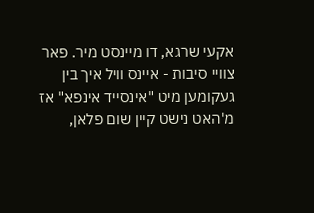אקעי שרגא, דו מיינסט מיר. פאר צוויי סיבות - איינס וויל איך בין געקומען מיט "אינסייד אינפא" אז מ'האט נישט קיין שום פלאן,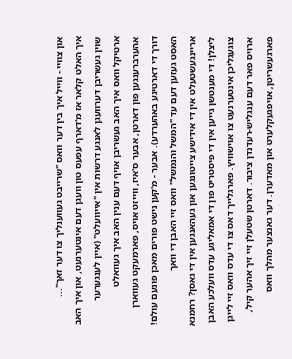און צוויי - ווייל איך בין דער וואס "שרייבט געווענליך צו דער זאך"...
איך האלט קלאר אז מ'דארף עפעס טון וועגן דעם אינטערנעט, און איך האב שוין געשריבן דערוועגן לאנגע דרשות אין "אייוועלט" (איין לענגערער ארטיקל וואס איך האב געשריבן אויף דעם ענין האב איך געוואלט אהערברענגען פון דארטן, אבער ס'איז, ווייזט אויס, פארמעקט געווארן דורך די דארטיגע באהערדע). אבער - מ'קען נישט פורים מאכן פונעם עולם! האסט געזען דעם עד "המשל והנמשל" וואס זיי האבן די וואך אריינגעשטעלט אין די אידישע צייטונגען און געהאנגען אין די גאסן? רחמנא ליצלן! די מענטשן גייען אין די פיסטריט פון די אמאליגע עדס וועלכע האבן צוגעגליכן אינטערנעט צו אוישוויץ. פארגלייך דאס צו די עדס וואס זיי לייגן ארויס פאר דעם ענגליש-רעדנדן ציבור. דארטן שטעלן זיי זיך אהער קיל, פארגעשריטן, אויפגעקלערט און מאדערן. דער גאנצער מהלך וואס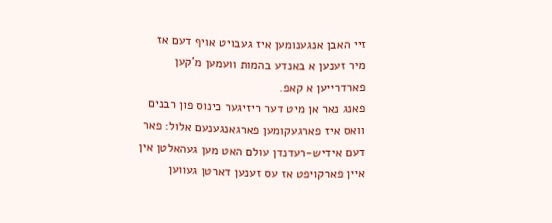זיי האבן אנגענומען איז געבויט אויף דעם אז מיר זענען א באנדע בהמות וועמען מ'קען פארדרייען א קאפ.
פאנג נאר אן מיט דער ריזיגער כינוס פון רבנים וואס איז פארגעקומען פארגאנגענעם אלול: פאר דעם אידיש-רעדנדן עולם האט מען געהאלטן אין איין פארקויפט אז עס זענען דארטן געווען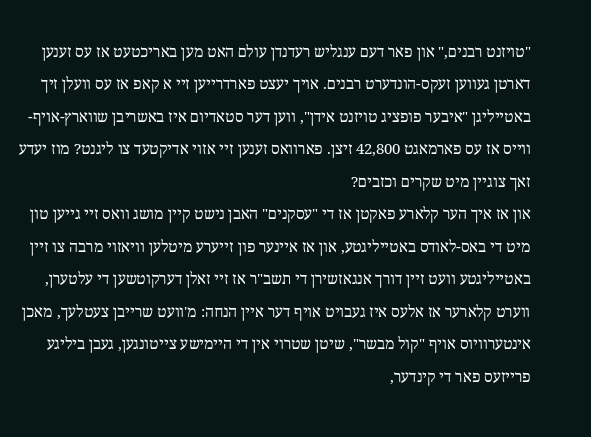"טויזנט רבנים," און פאר דעם ענגליש רעדנדן עולם האט מען באריכטעט אז עס זענען דארטן געווען זעקס-הונדערט רבנים. אויך יעצט פארדרייען זיי א קאפ אז עס וועלן זיך באטייליגן "איבער פופציג טויזנט אידן", ווען דער סטאדיום איז באשריבן שווארץ-אויף-ווייס אז עס פארמאגט 42,800 זיצן. פארוואס זענען זיי אזוי אדיקטעד צו ליגנט? מוז יעדע זאך צוגיין מיט שקרים וכזבים?
און אז איך הער קלארע פאקטן אז די "עסקנים" האבן נישט קיין מושג וואס זיי גייען טון מיט די באס-לאודס באטייליגטע, און אז איינער פון זייערע מיטלען וויאזוי מרבה צו זיין באטייליגטע וועט זיין דורך אנגאזשירן די תשב"ר אז זיי זאלן דערקוטשען די עלטערן, ווערט קלארער אז אלעס איז געבויט אויף דער איין הנחה: מ'וועט שרייבן צעטלעך, מאכן אינטערוויוס אויף "קול מבשר", שיטן שטרוי אין די היימישע צייטונגען, געבן ביליגע פרייזעס פאר די קינדער,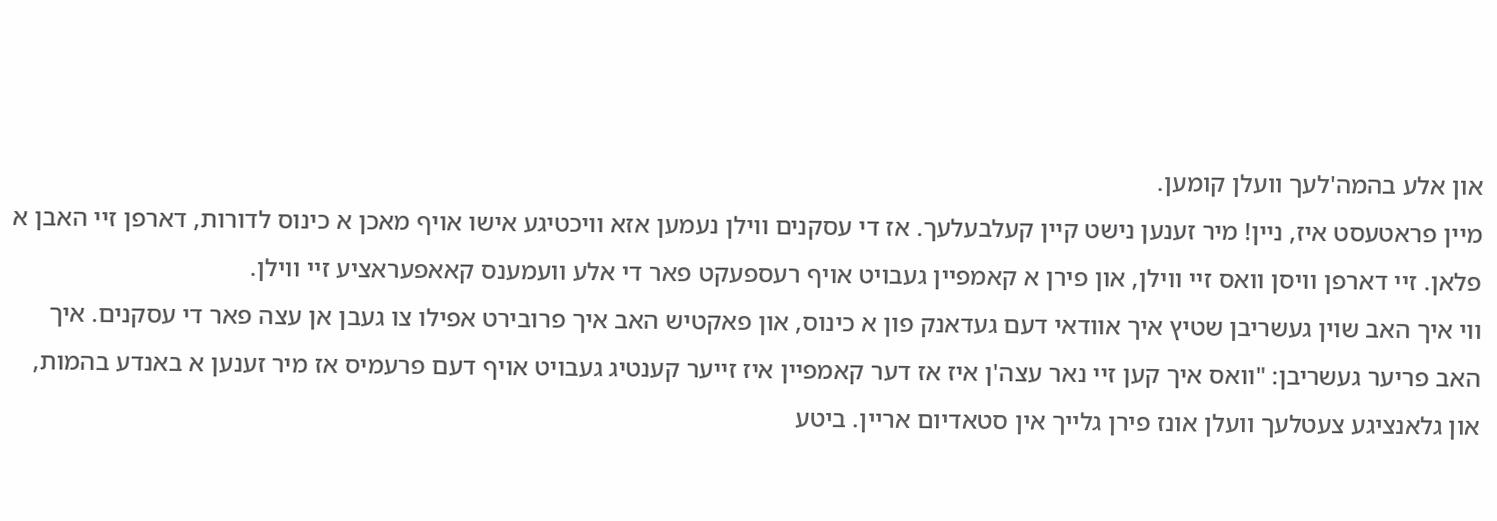און אלע בהמה'לעך וועלן קומען.
מיין פראטעסט איז, ניין! מיר זענען נישט קיין קעלבעלעך. אז די עסקנים ווילן נעמען אזא וויכטיגע אישו אויף מאכן א כינוס לדורות, דארפן זיי האבן א פלאן. זיי דארפן וויסן וואס זיי ווילן, און פירן א קאמפיין געבויט אויף רעספעקט פאר די אלע וועמענס קאאפעראציע זיי ווילן.
ווי איך האב שוין געשריבן שטיץ איך אוודאי דעם געדאנק פון א כינוס, און פאקטיש האב איך פרובירט אפילו צו געבן אן עצה פאר די עסקנים. איך האב פריער געשריבן: "וואס איך קען זיי נאר עצה'ן איז אז דער קאמפיין איז זייער קענטיג געבויט אויף דעם פרעמיס אז מיר זענען א באנדע בהמות, און גלאנציגע צעטלעך וועלן אונז פירן גלייך אין סטאדיום אריין. ביטע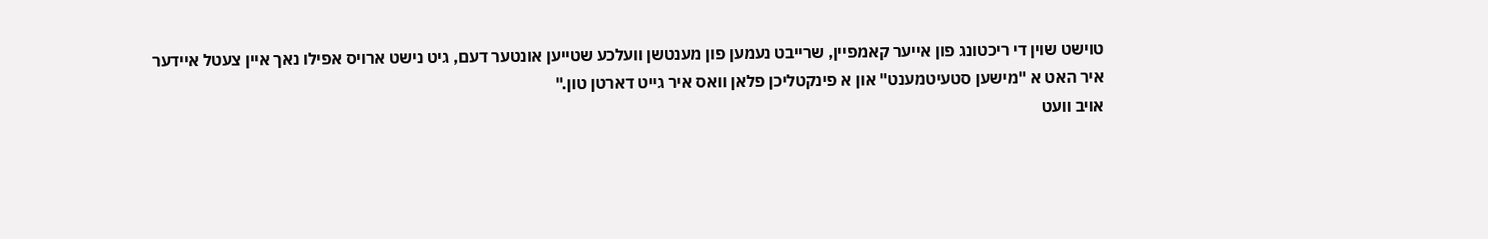טוישט שוין די ריכטונג פון אייער קאמפיין, שרייבט נעמען פון מענטשן וועלכע שטייען אונטער דעם, גיט נישט ארויס אפילו נאך איין צעטל איידער איר האט א "מישען סטעיטמענט" און א פינקטליכן פלאן וואס איר גייט דארטן טון."
אויב וועט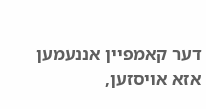דער קאמפיין אננעמען אזא אויסזען,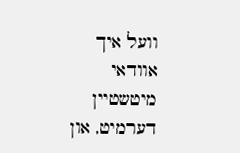וועל איך אוודאי מיטשטיין דערמיט, און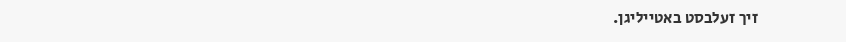זיך זעלבסט באטייליגן.